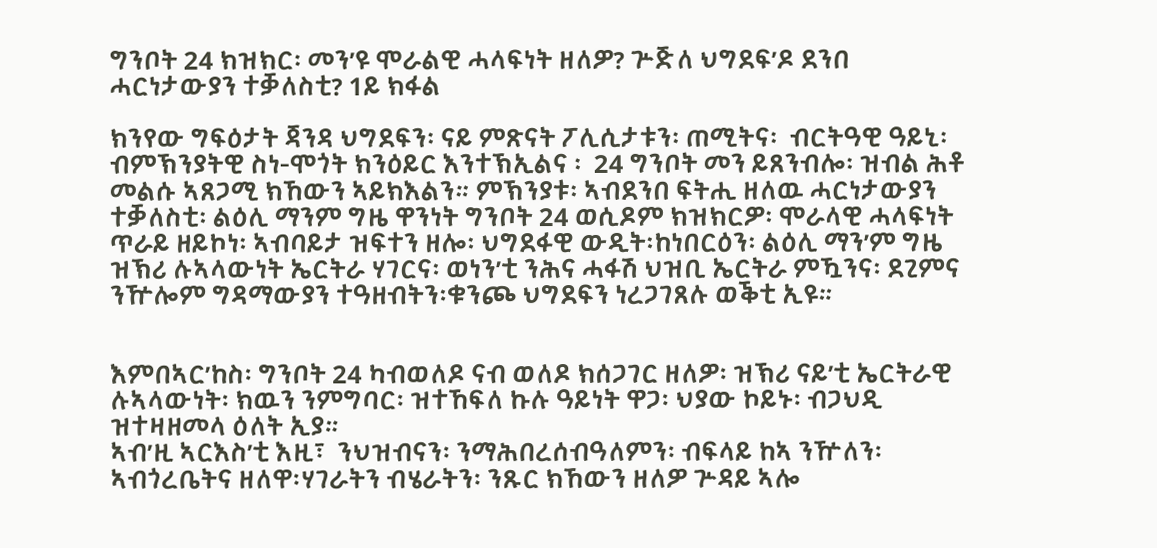ግንቦት 24 ክዝክር፡ መን’ዩ ሞራልዊ ሓላፍነት ዘለዎ? ጕጅለ ህግደፍ’ዶ ደንበ ሓርነታውያን ተቓለስቲ? 1ይ ክፋል

ክንየው ግፍዕታት ጃንዳ ህግደፍን፡ ናይ ምጽናት ፖሊሲታቱን፡ ጠሚትና፡  ብርትዓዊ ዓይኒ፡ ብምኽንያትዊ ስነ-ሞጎት ክንዕይር እንተኽኢልና ፡  24 ግንቦት መን ይጸንብሎ፡ ዝብል ሕቶ መልሱ ኣጸጋሚ ክኸውን ኣይክእልን። ምኽንያቱ፡ ኣብደንበ ፍትሒ ዘለዉ ሓርነታውያን ተቓለስቲ፡ ልዕሊ ማንም ግዜ ዋንነት ግንቦት 24 ወሲዶም ክዝክርዎ፡ ሞራላዊ ሓላፍነት ጥራይ ዘይኮነ፡ ኣብባይታ ዝፍተን ዘሎ፡ ህግደፋዊ ውዲት፡ከነበርዕን፡ ልዕሊ ማን’ም ግዜ ዝኽሪ ሉኣላውነት ኤርትራ ሃገርና፡ ወነን’ቲ ንሕና ሓፋሽ ህዝቢ ኤርትራ ምዃንና፡ ደጊምና ንዅሎም ግዳማውያን ተዓዘብትን፡ቁንጮ ህግደፍን ነረጋገጸሉ ወቕቲ ኢዩ።


እምበኣር’ከስ፡ ግንቦት 24 ካብወለዶ ናብ ወለዶ ክሰጋገር ዘለዎ፡ ዝኽሪ ናይ’ቲ ኤርትራዊ ሉኣላውነት፡ ክዉን ንምግባር፡ ዝተኸፍለ ኩሉ ዓይነት ዋጋ፡ ህያው ኮይኑ፡ ብጋህዲ ዝተዛዘመላ ዕለት ኢያ።
ኣብ’ዚ ኣርእስ’ቲ እዚ፣  ንህዝብናን፡ ንማሕበረሰብዓለምን፡ ብፍላይ ከኣ ንዅለን፡ ኣብጎረቤትና ዘለዋ፡ሃገራትን ብሄራትን፡ ንጹር ክኸውን ዘለዎ ጕዳይ ኣሎ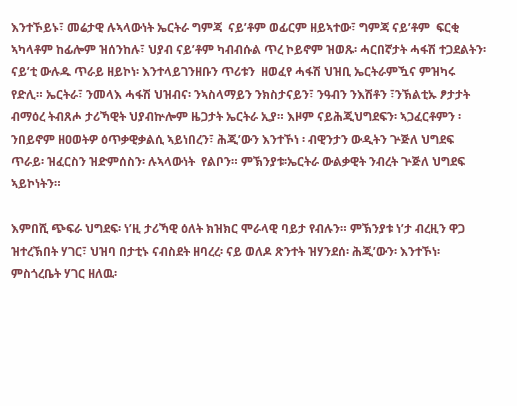እንተኾይኑ፣ መሬታዊ ሉኣላውነት ኤርትራ ግምጃ  ናይ’ቶም ወፊርም ዘይኣተው፣ ግምጃ ናይ’ቶም  ፍርቂ ኣካላቶም ከፊሎም ዝሰንከሉ፣ ህያብ ናይ’ቶም ካብብሱል ጥረ ኮይኖም ዝወጹ፡ ሓርበኛታት ሓፋሽ ተጋደልትን፡ ናይ’ቲ ውሉዱ ጥራይ ዘይኮነ፡ እንተላይገንዘቡን ጥሪቱን  ዘወፈየ ሓፋሽ ህዝቢ ኤርትራምዃና ምዝካሩ የድሊ። ኤርትራ፣ ንመላእ ሓፋሽ ህዝብና፡ ንኣስላማይን ንክስታናይን፣ ንዓብን ንእሽቶን ፣ንኽልቲኡ ፆታታት ብማዕረ ትብጸሖ ታሪኻዊት ህያብኵሎም ዜጋታት ኤርትራ ኢያ። እዞም ናይሕጂህግደፍን፡ ኣጋፈርቶምን ፡ንበይኖም ዘዐወትዎ ዕጥቃዊቃልሲ ኣይነበረን፣ ሕጂ’ውን እንተኾነ ፡ ብዊንታን ውዲትን ጕጅለ ህግደፍ ጥራይ፡ ዝፈርስን ዝድምሰስን፡ ሉኣላውነት  የልቦን። ምኽንያቱ፡ኤርትራ ውልቃዊት ንብረት ጕጅለ ህግደፍ ኣይኮነትን።

እምበሺ ጭፍራ ህግደፍ፡ ነ’ዚ ታሪኻዊ ዕለት ክዝክር ሞራላዊ ባይታ የብሉን። ምኽንያቱ ነ’ታ ብረዚን ዋጋ ዝተረኽበት ሃገር፣ ህዝባ በታቲኑ ናብስደት ዘባረረ፡ ናይ ወለዶ ጽንተት ዝሃንደሰ፡ ሕጂ’ውን፡ እንተኾነ፡ምስጎረቤት ሃገር ዘለዉ፡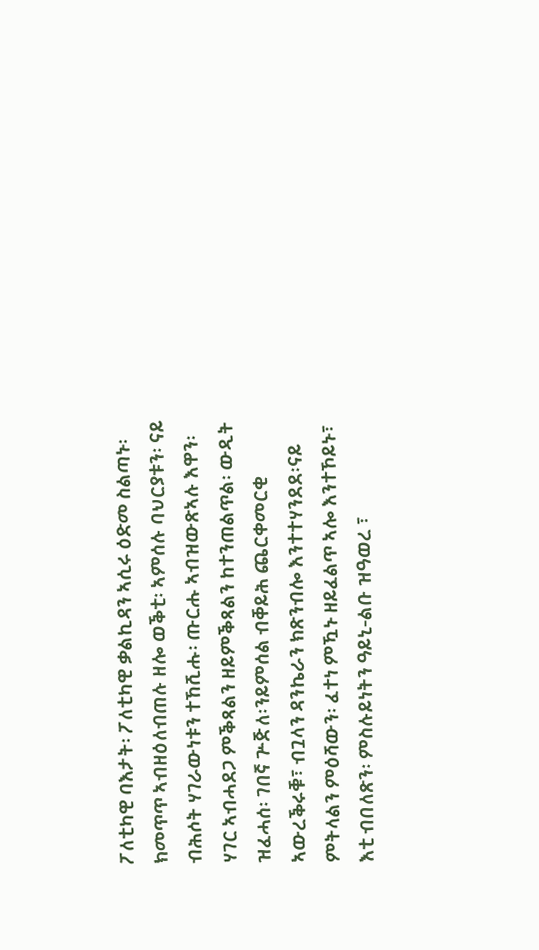ፖለቲካዊ ባእታት፡ ፖለቲካዊ ቃልኪዳን ኣሲሩ ዕድመ ስልጣኑ፡ ክመጥጥ ኣብዘዕለብጠሉ ዘሎ ወቕቲ፡ ኣምሰሉ ባህርያቱን፡ ናይ ብሕሶት ሃገራውነቱን ተኸሺሑ፡ ጡርሑ ኣብዝውጽኣሉ እዋን፡ ሃገር ኣብሓደጋ ምቕጻልን ዘይምቕጻልን ከተንጠልጥል፡ ውዲት ዝፈሓሰ፡ ገበኛ ጕጅለ፡ንይምሰል ብቐይሕ ጨርቀመርቂ ኣውረቕሩቑ፣ ብጓላን ዳንኬራን ክጽንብሎ እንተተሃንደደ፡ናይ ምትላልን ምዕሻውን፡ ፈተነ ምዃኑ ዘይፈልጥ ኣሎ እንተኾይኑ፣ እቲ ብበለጽን፡ ምስሉይነትን ዓይኒ-ልቡ ዝዓወረ ፣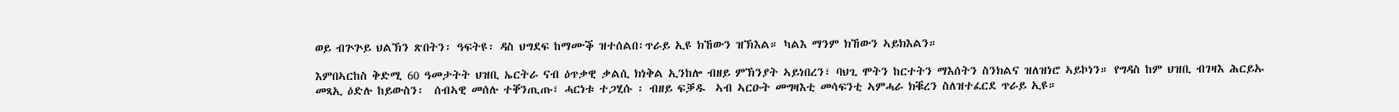ወይ ብጕጕይ ህልኽን ጽበትን፡ ዓፍትዩ፡ ዳስ ህግደፍ ከማሙቕ ዝተሰልበ፡ጥራይ ኢዩ ክኸውን ዝኽእል። ካልእ ማንም ክኸውን ኣይክእልን።

እምበኣርከስ ቅድሚ 60 ዓመታትት ህዝቢ ኤርትራ ናብ ዕጥቃዊ ቃልሲ ክነቅል ኢንከሎ ብዘይ ምኽንያት ኣይነበረን፣ ባህጊ ሞትን ከርተትን ማእሰትን ስንክልና ዝለዝነሮ ኣይኮነን። የግዳስ ከም ህዝቢ ብገዛእ ሕርይኡ መጻኢ ዕድሉ ከይውስን፡  ሰብኣዊ መሰሉ ተቐንጢጡ፣ ሓርነቱ ተጋሂሱ ፡ ብዘይ ፍቓዱ  ኣብ ኣርዑት መግዛእቲ መሳፍንቲ ኣምሓራ ክቑረን ስለዝተፈርደ ጥራይ ኢዩ።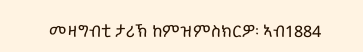መዛግብቲ ታሪኽ ከምዝምስክርዎ፡ ኣብ1884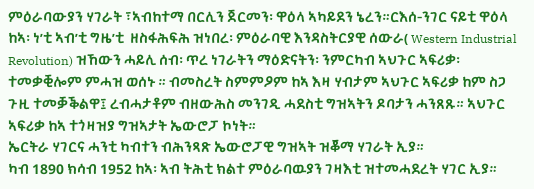ምዕራባውያን ሃገራት ፣ኣብከተማ በርሊን ጀርመን፡ ዋዕላ ኣካይደን ኔረን።ርእሰ-ንገር ናይቲ ዋዕላ ከኣ፡ ነ’ቲ ኣብ’ቲ ግዜ’ቲ  ዘስፋሕፍሕ ዝነበረ፡ ምዕራባዊ እንዳስትርያዊ ሰውራ( Western Industrial Revolution) ዝኸውን ሓይሊ ሰብ፡ ጥረ ነገራትን ማዕድናትን፡ ንምርካብ ኣህጉር ኣፍሪቃ፡ ተመቃቒሎም ምሓዝ ወሰኑ ። ብመስረት ስምምዖም ከኣ እዛ ሃብታም ኣህጉር ኣፍሪቃ ከም ስጋ ጉዚ ተመቓቕልዋ፤ ረብሓታቶም ብዘውሕስ መንገዲ ሓደስቲ ግዝኣትን ዶባታን ሓንጸጹ። ኣህጉር ኣፍሪቃ ከኣ ተጎዛዝያ ግዝኣታት ኤውሮፓ ኮነት።
ኤርትራ ሃገርና ሓንቲ ካብተን ብሕንጻጽ ኤውሮፓዊ ግዝኣት ዝቖማ ሃገራት ኢያ።
ካብ 1890 ክሳብ 1952 ከኣ፡ ኣብ ትሕቲ ክልተ ምዕራባዉያን ገዛእቲ ዝተመሓደረት ሃገር ኢያ።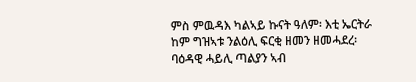ምስ ምዉዳእ ካልኣይ ኩናት ዓለም፡ እቲ ኤርትራ ከም ግዝኣቱ ንልዕሊ ፍርቂ ዘመን ዘመሓደረ፡ ባዕዳዊ ሓይሊ ጣልያን ኣብ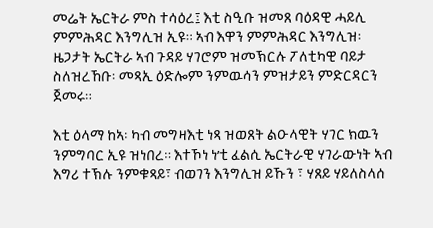መሬት ኤርትራ ምስ ተሳዕረ፤ እቲ ስዒቡ ዝመጸ ባዕዳዊ ሓይሊ ምምሕዳር እንግሊዝ ኢዩ። ኣብ እዋን ምምሕዳር እንግሊዝ፡ ዜጋታት ኤርትራ ኣብ ጉዳይ ሃገሮም ዝመኽርሉ ፖለቲካዊ ባይታ ስለዝረኸቡ፡ መጻኢ ዕድሎም ንምዉሳን ምዝታይን ምድርዳርን ጀመሩ።

እቲ ዕላማ ከኣ፡ ካብ መግዛእቲ ነጻ ዝወጸት ልዑላዊት ሃገር ክዉን ንምግባር ኢዩ ዝነበረ። እተኾነ ነ’ቲ ፈልሲ ኤርትራዊ ሃገራውነት ኣብ እግሪ ተኽሉ ንምቁጻይ፣ ብወገን እንግሊዝ ይኹን ፣ ሃጸይ ሃይለስላሰ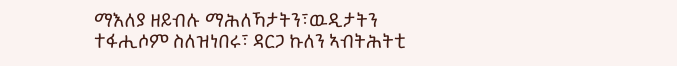ማእለያ ዘይብሉ ማሕለኻታትን፣ዉዲታትን ተፋሒሶም ስለዝነበሩ፣ ዳርጋ ኩለን ኣብትሕትቲ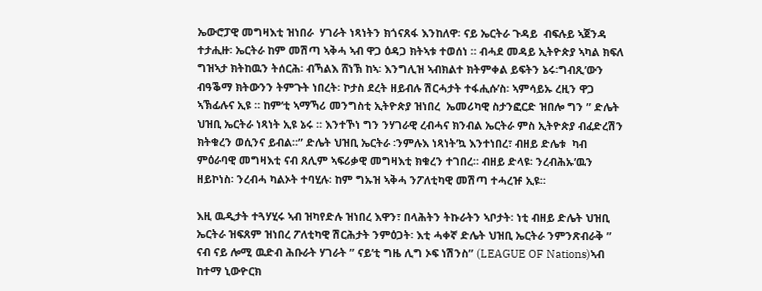ኤውሮፓዊ መግዛእቲ ዝነበራ  ሃገራት ነጻነትን ክጎናጸፋ እንከለዋ፡ ናይ ኤርትራ ጉዳይ  ብፍሉይ ኣጀንዳ ተታሒዙ፡ ኤርትራ ከም መሽጣ ኣቅሓ ኣብ ዋጋ ዕዳጋ ክትኣቱ ተወሰነ ። ብሓደ መዳይ ኢትዮጵያ ኣካል ክፍለ ግዝኣታ ክትከዉን ትሰርሕ፡ ብኻልእ ሸነኽ ከኣ፡ እንግሊዝ ኣብክልተ ክትምቀል ይፍትን ኔሩ፡ግብጺ’ውን ብዓቕማ ክትውንን ትምጉት ነበረት፡ ኮታስ ደረት ዘይብሉ ሽርሓታት ተፋሒሱ’ስ፡ ኣምሳይኡ ረዚን ዋጋ ኣኽፊሉና ኢዩ ። ከም’ቲ ኣማኻሪ መንግስቲ ኢትዮጵያ ዝነበረ  ኤመሪካዊ ስታንፎርድ ዝበሎ ግን ” ድሌት ህዝቢ ኤርትራ ነጻነት ኢዩ ኔሩ ። እንተኾነ ግን ንሃገራዊ ረብሓና ክንብል ኤርትራ ምስ ኢትዮጵያ ብፈድረሽን ክትቁረን ወሲንና ይብል።” ድሌት ህዝቢ ኤርትራ ፡ንምሉእ ነጻነት’ኳ እንተነበረ፣ ብዘይ ድሌቱ  ካብ ምዕራባዊ መግዛእቲ ናብ ጸሊም ኣፍሪቃዊ መግዛእቲ ክቁረን ተገበረ። ብዘይ ድላዩ፡ ንረብሕኡ’ዉን ዘይኮነስ፡ ንረብሓ ካልኦት ተባሂሉ፡ ከም ግኡዝ ኣቅሓ ንፖለቲካዊ መሽጣ ተሓረዡ ኢዩ።

እዚ ዉዲታት ተጓሃሂሩ ኣብ ዝካየድሉ ዝነበረ እዋን፣ በላሕትን ትኩራትን ኣቦታት፡ ነቲ ብዘይ ድሌት ህዝቢ ኤርትራ ዝፍጸም ዝነበረ ፖለቲካዊ ሽርሕታት ንምዕጋት፡ እቲ ሓቀኛ ድሌት ህዝቢ ኤርትራ ንምንጽብራቅ ” ናብ ናይ ሎሚ ዉድብ ሕቡራት ሃገራት ” ናይ’ቲ ግዜ ሊግ ኦፍ ነሽንስ” (LEAGUE OF Nations)ኣብ ከተማ ኒውዮርክ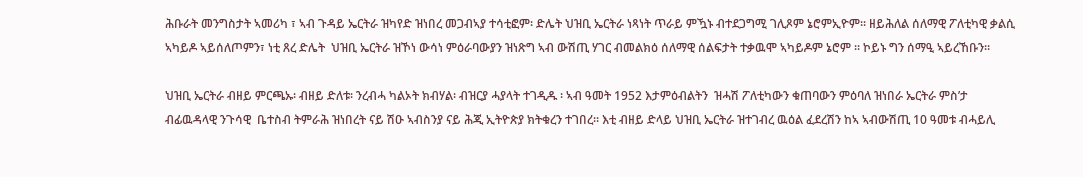ሕቡራት መንግስታት ኣመሪካ ፣ ኣብ ጉዳይ ኤርትራ ዝካየድ ዝነበረ መጋብኣያ ተሳቲፎም፡ ድሌት ህዝቢ ኤርትራ ነጻነት ጥራይ ምዃኑ ብተደጋግሚ ገሊጾም ኔሮምኢዮም፡፡ ዘይሕለል ሰለማዊ ፖለቲካዊ ቃልሲ ኣካይዶ ኣይሰለጦምን፣ ነቲ ጸረ ድሌት  ህዝቢ ኤርትራ ዝኾነ ውሳነ ምዕራባውያን ዝነጽግ ኣብ ውሽጢ ሃገር ብመልክዕ ሰለማዊ ሰልፍታት ተቃዉሞ ኣካይዶም ኔሮም ፡፡ ኮይኑ ግን ሰማዒ ኣይረኸቡን።

ህዝቢ ኤርትራ ብዘይ ምርጫኡ፡ ብዘይ ድለቱ፡ ንረብሓ ካልኦት ክብሃል፡ ብዝርያ ሓያላት ተገዲዱ ፡ ኣብ ዓመት 1952 እታምዕብልትን  ዝሓሽ ፖለቲካውን ቁጠባውን ምዕባለ ዝነበራ ኤርትራ ምስ’ታ ብፊዉዳላዊ ንጉሳዊ  ቤተስብ ትምራሕ ዝነበረት ናይ ሽዑ ኣብስንያ ናይ ሕጂ ኢትዮጵያ ክትቁረን ተገበረ። እቲ ብዘይ ድላይ ህዝቢ ኤርትራ ዝተገብረ ዉዕል ፈደረሽን ከኣ ኣብውሽጢ 10 ዓመቱ ብሓይሊ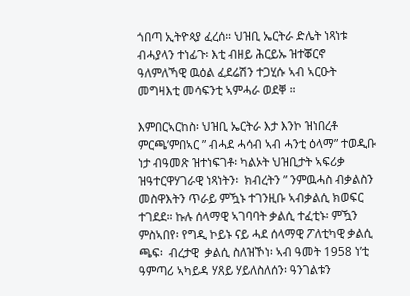ጎበጣ ኢትዮጳያ ፈረሰ። ህዝቢ ኤርትራ ድሌት ነጻነቱ ብሓያላን ተነፊጉ፡ እቲ ብዘይ ሕርይኡ ዝተቖርኖ  ዓለምለኻዊ ዉዕል ፈደሬሽን ተጋሂሱ ኣብ ኣርዑት መግዛእቲ መሳፍንቲ ኣምሓራ ወደቐ ።

እምበርኣርከስ፡ ህዝቢ ኤርትራ እታ እንኮ ዝነበረቶ ምርጫ’ምበኣር ” ብሓደ ሓሳብ ኣብ ሓንቲ ዕላማ” ተወዲቡ ነታ ብዓመጽ ዝተነፍገቶ፡ ካልኦት ህዝቢታት ኣፍሪቃ ዝዓተርዋሃገራዊ ነጻነትን፡  ክብረትን ” ንምዉሓስ ብቃልስን መስዋእትን ጥራይ ምዃኑ ተገንዚቡ ኣብቃልሲ ክወፍር ተገደደ። ኩሉ ሰላማዊ ኣገባባት ቃልሲ ተፈቲኑ፡ ምዃን ምስኣበየ፡ የግዲ ኮይኑ ናይ ሓደ ሰላማዊ ፖለቲካዊ ቃልሲ ጫፍ፡  ብረታዊ  ቃልሲ ስለዝኾነ፡ ኣብ ዓመት 1958 ነ’ቲ ዓምጣሪ ኣካይዳ ሃጸይ ሃይለስለሰን፡ ዓንገልቱን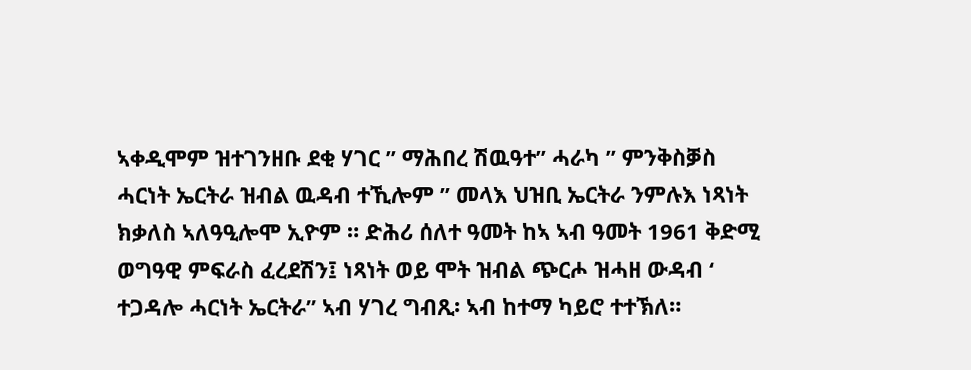ኣቀዲሞም ዝተገንዘቡ ደቂ ሃገር ” ማሕበረ ሽዉዓተ” ሓራካ ” ምንቅስቓስ ሓርነት ኤርትራ ዝብል ዉዳብ ተኺሎም ” መላእ ህዝቢ ኤርትራ ንምሉእ ነጻነት ክቃለስ ኣለዓዒሎሞ ኢዮም ። ድሕሪ ሰለተ ዓመት ከኣ ኣብ ዓመት 1961 ቅድሚ ወግዓዊ ምፍራስ ፈረደሽን፤ ነጻነት ወይ ሞት ዝብል ጭርሖ ዝሓዘ ውዳብ ‘ ተጋዳሎ ሓርነት ኤርትራ” ኣብ ሃገረ ግብጺ፡ ኣብ ከተማ ካይሮ ተተኽለ።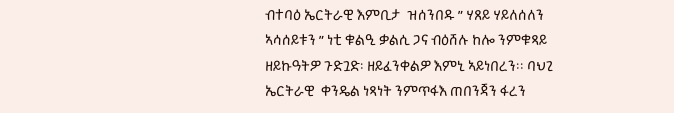ብተባዕ ኤርትራዊ እምቢታ  ዝሰንበዱ ” ሃጸይ ሃይለሰለን ኣሳሰይቱን ” ነቲ ቁልዒ ቃልሲ ጋና ብዕሸሉ ከሎ ንምቁጻይ ዘይኩዓትዎ ጉድጓድ፡ ዘይፈንቀልዎ እምኒ ኣይነበረን፡፡ ባህጊ ኤርትራዊ  ቀንዴል ነጻነት ንምጥፋእ ጠበንጃን ፋረን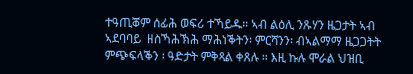ተዓጢቖም ሰፊሕ ወፍሪ ተኻይዱ። ኣብ ልዕሊ ንጹሃን ዜጋታት ኣብ ኣደባባይ  ዘስኻሕኽሕ ማሕነቕትን፡ ምርሻንን፡ ብኣልማማ ዜጋጋትት ምጭፍላቕን ፡ ዓድታት ምቅጻል ቀጸሉ ። እዚ ኩሉ ሞራል ህዝቢ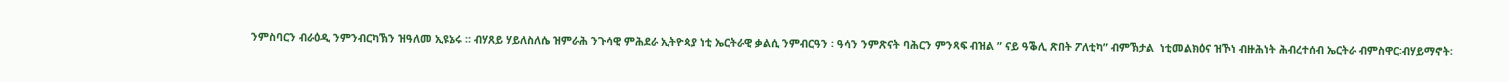ንምስባርን ብራዕዲ ንምንብርካኽን ዝዓለመ ኢዩኔሩ ። ብሃጸይ ሃይለስለሴ ዝምራሕ ንጉሳዊ ምሕደራ ኢትዮጳያ ነቲ ኤርትራዊ ቃልሲ ንምብርዓን ፡ ዓሳን ንምጽናት ባሕርን ምንጻፍ ብዝል ” ናይ ዓቕሊ ጽበት ፖለቲካ” ብምኽታል  ነቲመልክዕና ዝኾነ ብዙሕነት ሕብረተሰብ ኤርትራ ብምስዋር፡ብሃይማኖት፡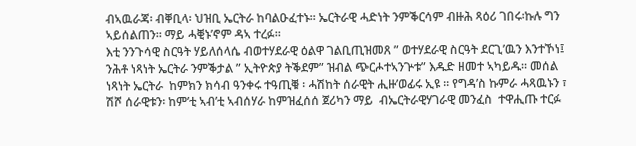ብኣዉራጃ፡ ብቐቢላ፡ ህዝቢ ኤርትራ ከባልዑፈተኑ። ኤርትራዊ ሓድነት ንምቕርሳም ብዙሕ ጻዕሪ ገበሩ፡ኩሉ ግን ኣይሰልጠን። ማይ ሓቒኑ’ኖም ዳኣ ተረፉ።
እቲ ንንጉሳዊ ስርዓት ሃይለሰላሴ ብወተሃደራዊ ዕልዋ ገልቢጢዝመጸ ” ወተሃደራዊ ስርዓት ደርጊ’ዉን እንተኾነ፤ ንሕቶ ነጻነት ኤርትራ ንምቕታል ” ኢትዮጵያ ትቕደም” ዝብል ጭርሖተኣንጕቱ” እዱድ ዘመተ ኣካይዱ። መሰል ነጻነት ኤርትራ  ከምክን ክሳብ ዓንቀሩ ተዓጢቑ ፡ ሓሽከት ሰራዊት ሒዙ’ወፊሩ ኢዩ ። የግዳ’ስ ኩምራ ሓጻዉኑን ፣ ሽሾ ሰራዊቱን፡ ከም’ቲ ኣብ’ቲ ኣብሰሃራ ከምዝፈሰሰ ጀሪካን ማይ  ብኤርትራዊሃገራዊ መንፈስ  ተዋሒጡ ተርፉ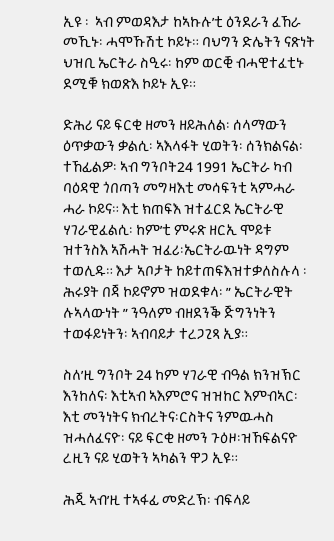ኢዩ ፡  ኣብ ምወዳእታ ከኣኩሉ’ቲ ዕንደራን ፈኸራ መኺኑ፡ ሓሞኹሽቲ ኮይኑ። ባህግን ድሌትን ናጽነት ህዝቢ ኤርትራ ስዒሩ፡ ከም ወርቒ ብሓዊተፈቲኑ ደሚቑ ክወጽእ ኮይኑ ኢዩ።

ድሕሪ ናይ ፍርቂ ዘመን ዘይሕለል፡ ሰላማውን ዕጥቃውን ቃልሲ፡ ኣእላፋት ሂወትን፡ ሰንክልናል፡ ተኸፊልዎ፡ ኣብ ግንቦት24 1991 ኤርትራ ካብ ባዕዳዊ ጎበጣን መግዛእቲ መሳፍንቲ ኣምሓራ ሓራ ኮይና። እቲ ክጠፍእ ዝተፈርደ ኤርትራዊ ሃገራዊፈልሲ፡ ከም’ቲ ምሩጽ ዘርኢ ሞይቱ ዝተንስእ ኣሽሓት ዝፈሪ፡ኤርትራዉነት ዳግም ተወሊዱ። እታ ኣቦታት ከይተጠፍእዝተቃለስሉላ ፡ ሕሩያት በጃ ኮይኖም ዝወደቁላ፡ ” ኤርትራዊት ሉኣላውነት ” ንዓለም ብዘደንቕ ጅግንነትን ተወፋይነትን፡ ኣብባይታ ተረጋጊጻ ኢያ።

ስለ’ዚ ግንቦት 24 ከም ሃገራዊ ብዓል ክንዝኽር እንከለና፡ እቲኣብ ኣእምሮና ዝዝከር እምብኣር፡ እቲ መንነትና ክብረትና፡ርስትና ንምዉሓስ ዝሓለፈናዮ፡ ናይ ፍርቂ ዘመን ጉዕዞ፡ዝኸፍልናዮ ረዚን ናይ ሂወትን ኣካልን ዋጋ ኢዩ።

ሕጂ ኣብ’ዚ ተኣፋፊ መድረኽ፡ ብፍላይ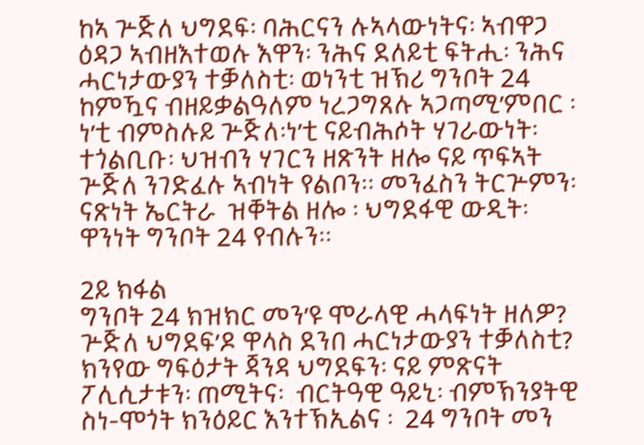ከኣ ጕጅለ ህግደፍ፡ ባሕርናን ሉኣላውነትና፡ ኣብዋጋ ዕዳጋ ኣብዘእተወሉ እዋን፡ ንሕና ደለይቲ ፍትሒ፡ ንሕና ሓርነታውያን ተቓለስቲ፡ ወነንቲ ዝኽሪ ግንቦት 24 ከምዃና ብዘይቃልዓለም ነረጋግጸሉ ኣጋጣሚ’ምበር ፡ ነ’ቲ ብምስሉይ ጕጅለ፡ነ’ቲ ናይብሕሶት ሃገራውነት፡ ተጎልቢቡ፡ ህዝብን ሃገርን ዘጽንት ዘሎ ናይ ጥፍኣት ጕጅለ ንገድፈሉ ኣብነት የልቦን። መንፈስን ትርጕምን፡ ናጽነት ኤርትራ  ዝቐትል ዘሎ ፡ ህግደፋዊ ውዲት፡ ዋንነት ግንቦት 24 የብሉን።

2ይ ክፋል
ግንቦት 24 ክዝክር መን’ዩ ሞራላዊ ሓላፍነት ዘለዎ? ጕጅለ ህግደፍ’ዶ ዋላስ ደንበ ሓርነታውያን ተቓለስቲ?
ክንየው ግፍዕታት ጃንዳ ህግደፍን፡ ናይ ምጽናት ፖሊሲታቱን፡ ጠሚትና፡  ብርትዓዊ ዓይኒ፡ ብምኽንያትዊ ስነ-ሞጎት ክንዕይር እንተኽኢልና ፡  24 ግንቦት መን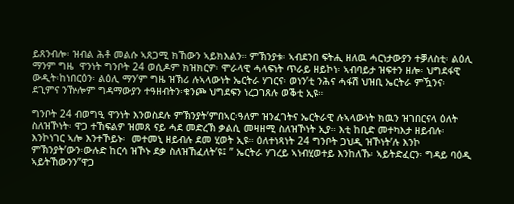ይጸንብሎ፡ ዝብል ሕቶ መልሱ ኣጸጋሚ ክኸውን ኣይክእልን። ምኽንያቱ፡ ኣብደንበ ፍትሒ ዘለዉ ሓርነታውያን ተቓለስቲ፡ ልዕሊ ማንም ግዜ  ዋንነት ግንቦት 24 ወሲዶም ክዝክርዎ፡ ሞራላዊ ሓላፍነት ጥራይ ዘይኮነ፡ ኣብባይታ ዝፍተን ዘሎ፡ ህግደፋዊ ውዲት፡ከነበርዕን፡ ልዕሊ ማን’ም ግዜ ዝኽሪ ሉኣላውነት ኤርትራ ሃገርና፡ ወነን’ቲ ንሕና ሓፋሽ ህዝቢ ኤርትራ ምዃንና፡ ደጊምና ንዅሎም ግዳማውያን ተዓዘብትን፡ቁንጮ ህግደፍን ነረጋገጸሉ ወቕቲ ኢዩ።

ግንቦት 24 ብወግዒ ዋንነት እንወስደሉ ምኽንያት’ምበኣር፡ዓለም ዝንፈገትና ኤርትራዊ ሉኣላውነት ክዉን ዝገበርናላ ዕለት ስለዝኾነት፡ ዋጋ ተኸፍልዎ ዝመጸ ናይ ሓደ መድረኽ ቃልሲ መዛዘሚ ስለዝኾነት ኢያ። እቲ ከቢድ መተካእታ ዘይብሉ፡ እንኮነገር ኣሎ እንተኾይኑ፡  መተመኒ ዘይብሉ ደመ ሂወት ኢዩ። ዕለተነጻነት 24 ግንቦት ጋህዲ ዝኾነት’ሉ እንኮ ምኽንያት’ውን፡ውሉድ ከርሳ ዝኾኑ ደቃ ስለዝኸፈለት’ዩ፤ ” ኤርትራ ሃገረይ ኣነብሂወተይ እንከለኹ፡ ኣይትድፈርን፡ ግዳይ ባዕዲ ኣይትኸውንን”ዋጋ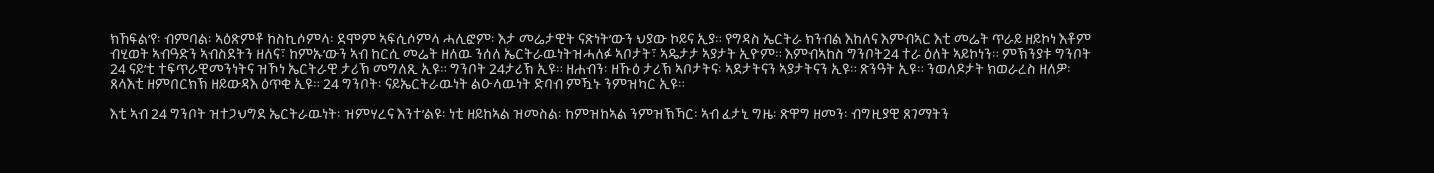ክኸፍል’የ፡ ብምባል፡ ኣዕጽምቶ ከስኪሶምላ፡ ደሞም ኣፍሲሶምላ ሓሊፎም፡ እታ መሬታዊት ናጽነት’ውን ህያው ኮይና ኢያ። የግዳስ ኤርትራ ክንብል እከለና እምብኣር እቲ መሬት ጥራይ ዘይኮነ እቶም ብሂወት ኣብዓድን ኣብስደትን ዘለና፣ ከምኡ’ውን ኣብ ከርሲ መሬት ዘለዉ ንሰለ ኤርትራዉነትዝሓለፉ ኣቦታት፣ ኣዴታታ ኣያታት ኢዮም። እምብኣከስ ግንቦት24 ተራ ዕለት ኣይኮነን። ምኽንያቱ ግንቦት 24 ናይ’ቲ ተፍጥራዊመንነትና ዝኾነ ኤርትራዊ ታሪኽ መግለጺ ኢዩ። ግንቦት 24ታሪኽ ኢዩ። ዘሐብን፡ ዘኹዕ ታሪኽ ኣቦታትና፡ ኣደታትናን ኣያታትናን ኢዩ። ጽንዓት ኢዩ። ንወለዶታት ክወራረስ ዘለዎ፡ጸላእቲ ዘምበርክኽ ዘይውዳእ ዕጥቂ ኢዩ። 24 ግንቦት፡ ናይኤርትራዉነት ልዑላዉነት ድባብ ምዃኑ ንምዝካር ኢዩ።

እቲ ኣብ 24 ግንቦት ዝተጋህግደ ኤርትራዉነት፡ ዝምሃረና እንተ’ልዩ፡ ነቲ ዘይከኣል ዝመስል፡ ከምዝከኣል ንምዝኽኻር፡ ኣብ ፈታኒ ግዜ፡ ጽዋግ ዘመን፡ ብግዚያዊ ጸገማትን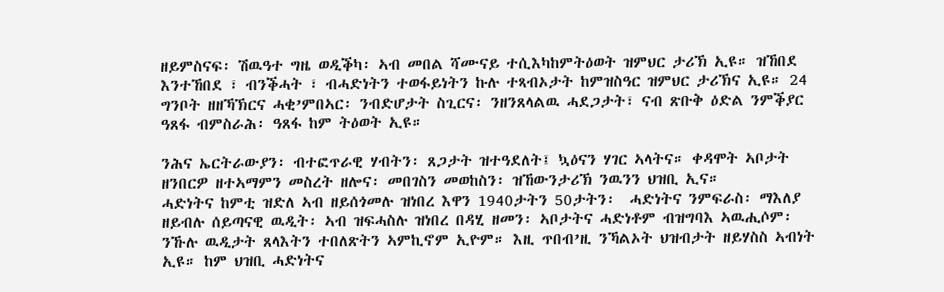ዘይምስናፍ፡ ሽዉዓተ ግዜ ወዲቕካ፡ ኣብ መበል ሻሙናይ ተሲእካከምትዕወት ዝምህር ታሪኽ ኢዩ። ዝኸበደ እንተኸበደ ፣ ብንቕሓት ፣ ብሓድነትን ተወፋይነትን ኩሉ ተጻብኦታት ከምዝስዓር ዝምህር ታሪኽና ኢዩ። 24 ግንቦት ዘዘኻኽርና ሓቂ’ምበኣር፡ ንብድሆታት ስጊርና፡ ንዘንጸላልዉ ሓደጋታት፣ ናብ ጽቡቅ ዕድል ንምቕያር ዓጸፋ ብምስራሕ፡ ዓጸፋ ከም ትዕወት ኢዩ።

ንሕና ኤርትራውያን፡ ብተፎጥራዊ ሃብትን፡ ጸጋታት ዝተዓደለት፤ ኳዕናን ሃገር ኣላትና። ቀዳሞት ኣቦታት ዘንበርዎ ዘተኣማምን መስረት ዘሎና፡ መበገስን መወከስን፡ ዝኸውንታሪኽ ንዉንን ህዝቢ ኢና።
ሓድነትና ከምቲ ዝድለ ኣብ ዘይሰጎመሉ ዝነበረ እዋን 1940ታትን 50ታትን፡  ሓድነትና ንምፍራስ፡ ማእለያ ዘይብሉ ሰይጣናዊ ዉዲት፡ ኣብ ዝፍሓስሉ ዝነበረ በዳሂ ዘመን፡ ኣቦታትና ሓድነቶም ብዝግባእ ኣዉሒሶም፡ ንኹሉ ዉዲታት ጸላእትን ተበለጽትን ኣምኪኖም ኢዮም። እዚ ጥበብ’ዚ ንኻልኦት ህዝብታት ዘይሃስስ ኣብነት ኢዩ። ከም ህዝቢ ሓድነትና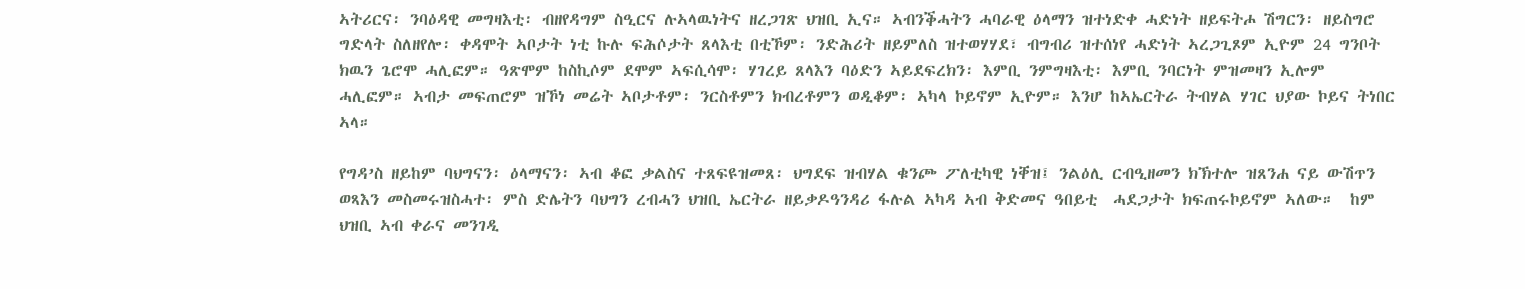ኣትሪርና፡ ንባዕዳዊ መግዛእቲ፡ ብዘየዳግም ስዒርና ሉኣላዉነትና ዘረጋገጽ ህዝቢ ኢና። ኣብንቕሓትን ሓባራዊ ዕላማን ዝተነድቀ ሓድነት ዘይፍትሖ ሽግርን፡ ዘይስግሮ ግድላት ስለዘየሎ፡ ቀዳሞት ኣቦታት ነቲ ኩሉ ፍሕሶታት ጸላእቲ በቲኾም፡ ንድሕሪት ዘይምለስ ዝተወሃሃደ፣ ብግብሪ ዝተሰነየ ሓድነት ኣረጋጊጾም ኢዮም 24 ግንቦት ክዉን ጌሮሞ ሓሊፎም። ዓጽሞም ከስኪሶም ደሞም ኣፍሲሳሞ፡ ሃገረይ ጸላእን ባዕድን ኣይደፍረክን፡ እምቢ ንምግዛእቲ፡ እምቢ ንባርነት ምዝመዛን ኢሎም ሓሊፎም። ኣብታ መፍጠሮም ዝኾነ መሬት ኣቦታቶም፡ ንርስቶምን ክብረቶምን ወዲቆም፡ ኣካላ ኮይኖም ኢዮም። እንሆ ከኣኤርትራ ትብሃል ሃገር ህያው ኮይና ትነበር ኣላ።

የግዳ’ስ ዘይከም ባህግናን፡ ዕላማናን፡ ኣብ ቆፎ ቃልስና ተጸፍዩዝመጸ፡ ህግደፍ ዝብሃል ቁንጮ ፖለቲካዊ ነቐዝ፤ ንልዕሊ ርብዒዘመን ክኽተሎ ዝጸንሐ ናይ ውሽጥን ወጻእን መስመሩዝስሓተ፡ ምስ ድሌትን ባህግን ረብሓን ህዝቢ ኤርትራ ዘይቃዶዓንዳሪ ፋሉል ኣካዳ ኣብ ቅድመና ዓበይቲ  ሓደጋታት ክፍጠሩኮይኖም ኣለው።  ከም ህዝቢ ኣብ ቀራና መንገዲ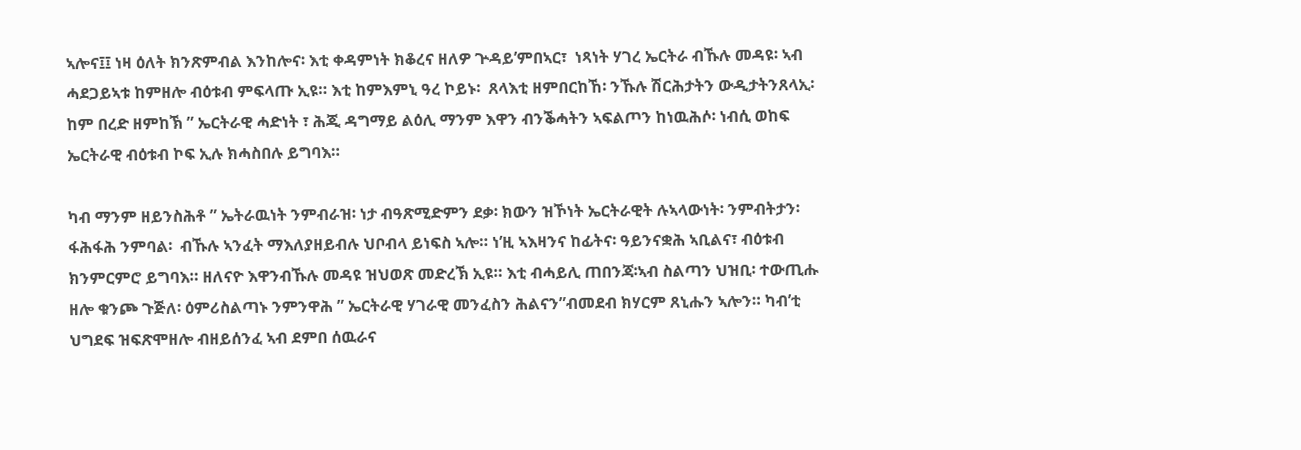ኣሎና፤፤ ነዛ ዕለት ክንጽምብል እንከሎና፡ እቲ ቀዳምነት ክቆረና ዘለዎ ጕዳይ’ምበኣር፣  ነጻነት ሃገረ ኤርትራ ብኹሉ መዳዩ፡ ኣብ ሓደጋይኣቱ ከምዘሎ ብዕቱብ ምፍላጡ ኢዩ። እቲ ከምእምኒ ዓረ ኮይኑ፡  ጸላእቲ ዘምበርከኸ፡ ንኹሉ ሽርሕታትን ውዲታትንጸላኢ፡ ከም በረድ ዘምከኽ ” ኤርትራዊ ሓድነት ፣ ሕጂ ዳግማይ ልዕሊ ማንም እዋን ብንቕሓትን ኣፍልጦን ከነዉሕሶ፡ ነብሲ ወከፍ ኤርትራዊ ብዕቱብ ኮፍ ኢሉ ክሓስበሉ ይግባእ።

ካብ ማንም ዘይንስሕቶ ” ኤትራዉነት ንምብራዝ፡ ነታ ብዓጽሚድምን ደቃ፡ ክውን ዝኾነት ኤርትራዊት ሉኣላውነት፡ ንምብትታን፡ ፋሕፋሕ ንምባል፡  ብኹሉ ኣንፈት ማእለያዘይብሉ ህቦብላ ይነፍስ ኣሎ። ነ’ዚ ኣእዛንና ከፊትና፡ ዓይንናቋሕ ኣቢልና፣ ብዕቱብ ክንምርምሮ ይግባእ። ዘለናዮ እዋንብኹሉ መዳዩ ዝህወጽ መድረኽ ኢዩ። እቲ ብሓይሊ ጠበንጃ፡ኣብ ስልጣን ህዝቢ፡ ተውጢሑ ዘሎ ቁንጮ ጉጅለ፡ ዕምሪስልጣኑ ንምንዋሕ ” ኤርትራዊ ሃገራዊ መንፈስን ሕልናን”ብመደብ ክሃርም ጸኒሑን ኣሎን። ካብ’ቲ ህግደፍ ዝፍጽሞዘሎ ብዘይሰንፈ ኣብ ደምበ ሰዉራና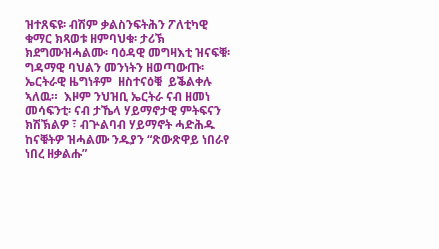ዝተጸፍዩ፡ ብሽም ቃልስንፍትሕን ፖለቲካዊ ቁማር ክጻወቱ ዘምባህቁ፡ ታሪኽ ክደግሙዝሓልሙ፡ ባዕዳዊ መግዛእቲ ዝናፍቑ፡ ግዳማዊ ባህልን መንነትን ዘወጣውጡ፡ ኤርትራዊ ዜግነቶም  ዘስተናዕቑ  ይቕልቀሉ ኣለዉ።  እዞም ንህዝቢ ኤርትራ ናብ ዘመነ መሳፍንቲ፡ ናብ ታኼላ ሃይማኖታዊ ምትፍናን ክሽኽልዎ ፣ ብጕልባብ ሃይማኖት ሓድሕዱ ከናቑትዎ ዝሓልሙ ንዱያን “ጽውጽዋይ ነበራየ ነበረ ዘቃልሑ”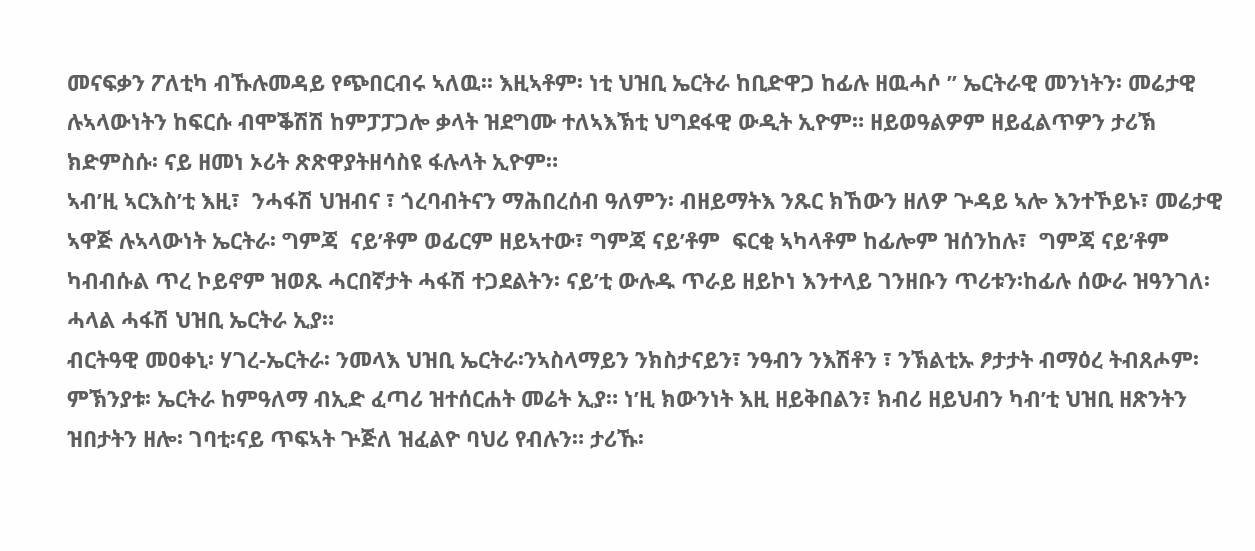መናፍቃን ፖለቲካ ብኹሉመዳይ የጭበርብሩ ኣለዉ፡፡ እዚኣቶም፡ ነቲ ህዝቢ ኤርትራ ከቢድዋጋ ከፊሉ ዘዉሓሶ ” ኤርትራዊ መንነትን፡ መሬታዊ ሉኣላውነትን ከፍርሱ ብሞቕሽሽ ከምፓፓጋሎ ቃላት ዝደግሙ ተለኣእኽቲ ህግደፋዊ ውዲት ኢዮም። ዘይወዓልዎም ዘይፈልጥዎን ታሪኽ ክድምስሱ፡ ናይ ዘመነ ኦሪት ጽጽዋያትዘሳስዩ ፋሉላት ኢዮም።
ኣብ’ዚ ኣርእስ’ቲ እዚ፣  ንሓፋሽ ህዝብና ፣ ጎረባብትናን ማሕበረሰብ ዓለምን፡ ብዘይማትእ ንጹር ክኸውን ዘለዎ ጕዳይ ኣሎ እንተኾይኑ፣ መሬታዊ ኣዋጅ ሉኣላውነት ኤርትራ፡ ግምጃ  ናይ’ቶም ወፊርም ዘይኣተው፣ ግምጃ ናይ’ቶም  ፍርቂ ኣካላቶም ከፊሎም ዝሰንከሉ፣  ግምጃ ናይ’ቶም  ካብብሱል ጥረ ኮይኖም ዝወጹ ሓርበኛታት ሓፋሽ ተጋደልትን፡ ናይ’ቲ ውሉዱ ጥራይ ዘይኮነ እንተላይ ገንዘቡን ጥሪቱን፡ከፊሉ ሰውራ ዝዓንገለ፡ሓላል ሓፋሽ ህዝቢ ኤርትራ ኢያ።
ብርትዓዊ መዐቀኒ፡ ሃገረ-ኤርትራ፡ ንመላእ ህዝቢ ኤርትራ፡ንኣስላማይን ንክስታናይን፣ ንዓብን ንእሽቶን ፣ ንኽልቲኡ ፆታታት ብማዕረ ትብጸሖም፡ ምኽንያቱ፡ ኤርትራ ከምዓለማ ብኢድ ፈጣሪ ዝተሰርሐት መሬት ኢያ። ነ’ዚ ክውንነት እዚ ዘይቅበልን፣ ክብሪ ዘይህብን ካብ’ቲ ህዝቢ ዘጽንትን ዝበታትን ዘሎ፡ ገባቲ፡ናይ ጥፍኣት ጕጅለ ዝፈልዮ ባህሪ የብሉን። ታሪኹ፡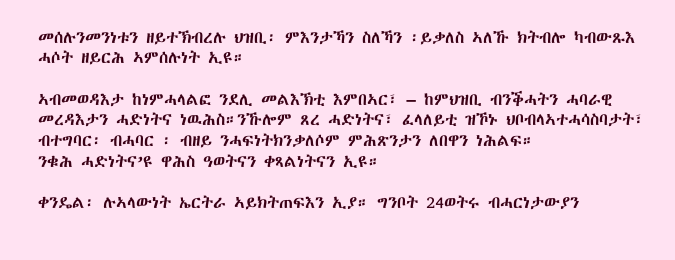መሰሉንመንነቱን ዘይተኽብረሉ ህዝቢ፡ ምእንታኻን ስለኻን ፡ይቃለስ ኣለኹ ክትብሎ ካብውጹእ ሓሶት ዘይርሕ ኣምሰሉነት ኢዩ።

ኣብመወዳእታ ከነምሓላልፎ ንደሊ መልእኽቲ እምበኣር፣ – ከምህዝቢ ብንቕሓትን ሓባራዊ መረዳእታን ሓድነትና ነዉሕስ።ንኹሎም ጸረ ሓድነትና፣ ፈላለይቲ ዝኾኑ ህቦብላኣተሓሳስባታት፣ ብተግባር፡ ብሓባር ፡ ብዘይ ንሓፍነትክንቃለሶም ምሕጽንታን ለበዋን ነሕልፍ።
ንቁሕ ሓድነትና’ዩ ዋሕስ ዓወትናን ቀጻልነትናን ኢዩ።

ቀንዴል፡ ሉኣላውነት ኤርትራ ኣይክትጠፍእን ኢያ። ግንቦት 24ወትሩ ብሓርነታውያን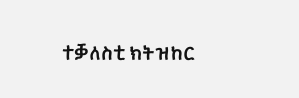ተቓለስቲ ክትዝከር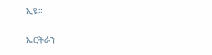ኢዩ።

ኤርትራን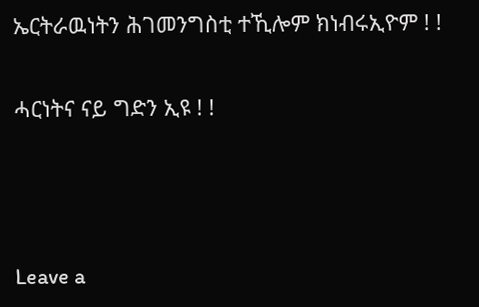ኤርትራዉነትን ሕገመንግስቲ ተኺሎም ክነብሩኢዮም ! !

ሓርነትና ናይ ግድን ኢዩ ! !



Leave a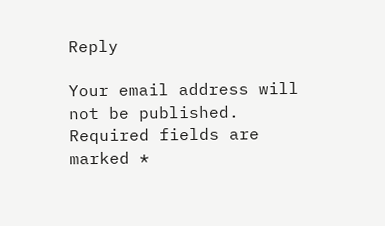Reply

Your email address will not be published. Required fields are marked *